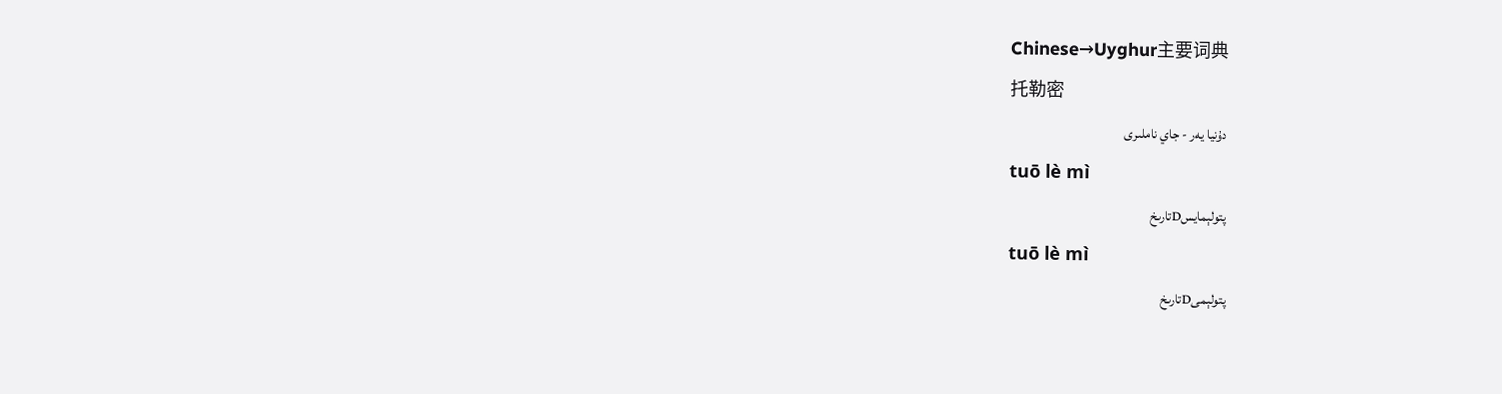Chinese→Uyghur主要词典
托勒密
دۇنيا يەر - جاي ناملىرى
tuō lè mì
پتولېمايسDتارىخ
tuō lè mì
پتولېمىDتارىخ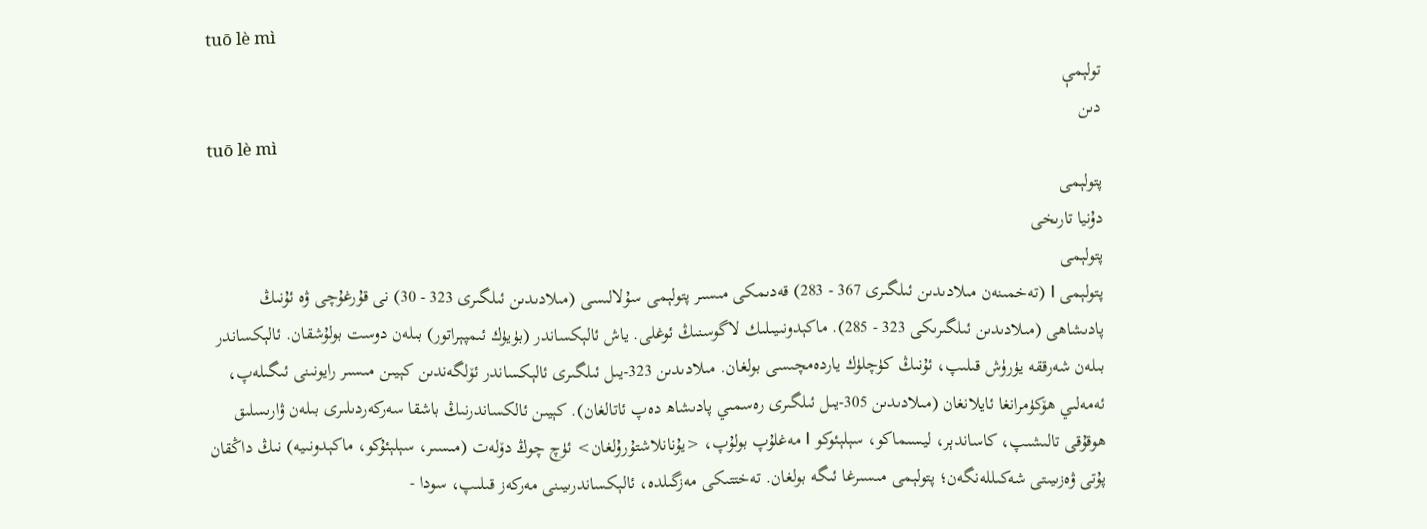tuō lè mì
تولېمې
دىن
tuō lè mì
پتولېمى
دۇنيا تارىخى
پتولېمى
پتولېمى Ⅰ (تەخمىنەن مىلادىدىن ئىلگىرى 367 - 283) قەدىمكى مىسىر پتولېمى سۇلالىسى (مىلادىدىن ئىلگىرى 323 - 30) نى قۇرغۇچى ۋە ئۇنىڭ پادىشاھى (مىلادىدىن ئىلگىرىكى 323 - 285). ماكېدونىيىلىك لاگوسنىڭ ئوغلى. ياش ئالېكساندر (بۈيۈك ئىمپېراتور) بىلەن دوست بولۇشقان. ئالېكساندر بىلەن شەرققە يۈرۈش قىلىپ، ئۇنىڭ كۈچلۈك ياردەمچىسى بولغان. مىلادىدىن 323-يىل ئىلگىرى ئالېكساندر ئۆلگەندىن كېيىن مىسىر رايونىنى ئىگىلەپ، ئەمەلىي ھۆكۈمرانغا ئايلانغان (مىلادىدىن 305-يىل ئىلگىرى رەسمىي پادىشاھ دەپ ئاتالغان). كېيىن ئالكساندرنىڭ باشقا سەركەردىلىرى بىلەن ۋارىسلىق ھوقۇقى تالىشىپ، كاساندېر، ليسىماكو، سېلېئوكو Ⅰ مەغلۇپ بولۇپ، <يۇنانلاشتۇرۇلغان> ئۈچ چوڭ دۆلەت (مىسىر، سېلېئۇكو، ماكېدونىيە) نىڭ داڭقان پۇتى ۋەزىيىتى شەكىللەنگەن؛ پتولېمى مىسىرغا ئىگە بولغان. تەختتىكى مەزگىلدە، ئالېكساندرىيىنى مەركەز قىلىپ، سودا -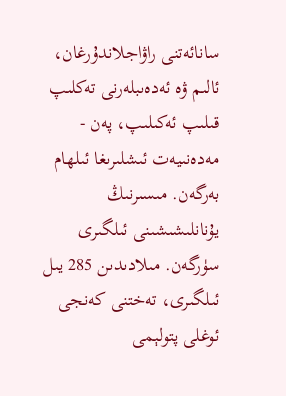سانائەتنى راۋاجلاندۇرغان، ئالىم ۋە ئەدەىبلەرنى تەكلىپ قىلىپ ئەكىلىپ، پەن - مەدەنىيەت ئىشلىرىغا ئىلھام بەرگەن. مىسىرنىڭ يۇنانلىشىشىنى ئىلگىرى سۈرگەن. مىلادىدىن 285 يىل ئىلگىرى، تەختنى كەنجى ئوغلى پتولېمى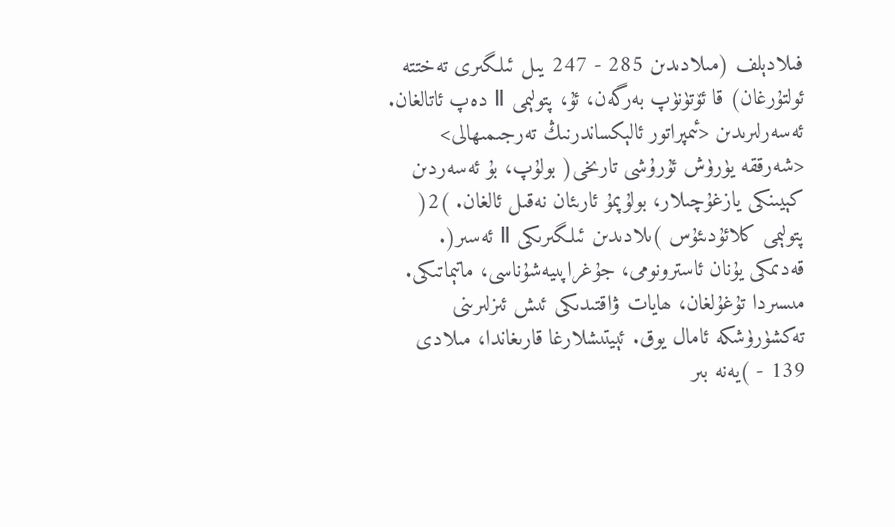فىلادېلف (مىلادىدىن 285 - 247 يىل ئىلگىرى تەختتە ئولتۇرغان) قا ئۆتۈنۈپ بەرگەن، ئۇ، پتولېمى Ⅱ دەپ ئاتالغان. ئەسەرلىرىدىن <ئىمپراتور ئالېكساندرنىڭ تەرجىمىھالى> <شەرققە يۈرۈش ئۇرۇشى تارىخى( بولۇپ، بۇ ئەسەردىن كېيىنكى يازغۇچىلار، بولۇپمۇ ئارىئان نەقىل ئالغان. )2( پتولېمى كلائۇدىئۇس )ىلادىدىن ئىلگىرىكى Ⅱ ئەسىر(. قەدىمكى يۇنان ئاسترونومى، جۇغراپىيەشۇناسى، ماتېماتىكى. مىسىردا تۇغۇلغان، ھايات ۋاقتىدىكى ئىش ئىزلىرىنى تەكشۈرۈشكە ئامال يوق. ئېيتىشلارغا قارىغاندا، مىلادى 139 - )يەنە بىر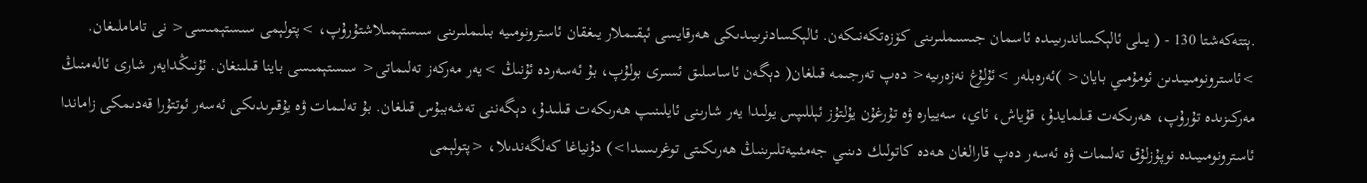.ېتتەكەشتا 130 - ( يىلى ئالېكساندرىيىدە ئاسمان جىسىملىرىنى كۆزەتكەنىكەن. ئالېكسادنرىيىدىكى ھەرقايسى ئېقىملار يىغقان ئاسترونومىيە بىلىملىرىنى سىستېمىلاشتۇرۇپ، >پتولېمى سىستېمىسى< نى تاماملىغان. >ئاسترونومىيىدىن ئومۇمىي بايان< )ئەرەبلەر >ئۇلۇغ نەزەرىيە< دەپ تەرجىمە قىلغان( دېگەن ئاساسلىق ئسىرى بولۇپ، بۇ ئەسەردە ئۇنىڭ >يەر مەركەز تەلىماتى< سىستېمىسى باينا قىلىنغان. ئۇنىڭدايەر شارى ئالەمنىڭ مەركىزىدە تۇرۇپ، ھەرىكەت قىلمايدۇ، قۇياش، ئاي، سەييارە ۋە تۇرغۇن يۇلتۇز ئېللىپس يولىدا يەر شارىنى ئايلىنىپ ھەرىكەت قىلىدۇ، دېگەننى تەشەببۇس قىلغان. بۇ تەلىمات ۋە يۇقىرىدىكى ئەسەر ئوتتۇرا قەدىمكى زاماندا ئاسترونومىيىدە نوپۇزلۇق تەلىمات ۋە ئەسەر دەپ قارالغان ھەدە كاتولىك دىنىي جەمئىيەتلىرىنىڭ ھەرىكىتى توغرىسىدا>) دۇنياغا كەلگەندىلا، <پتولېمى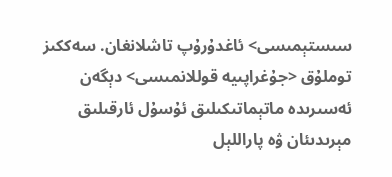سىستېمىسى> ئاغدۇرۇپ تاشلانغان. سەككىز توملۇق <جۇغراپىيە قوللانمىسى> دېگەن ئەسىرىدە ماتېماتىكىلىق ئۇسۇل ئارقىلىق مېرىدىئان ۋە پاراللېل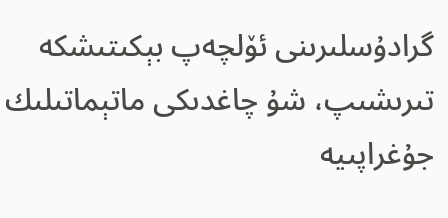گرادۇسلىرىنى ئۆلچەپ بېكىتىشكە تىرىشىپ، شۇ چاغدىكى ماتېماتىلىك جۇغراپىيە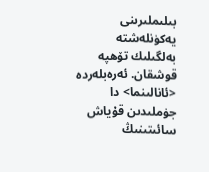بىلىملىرىنى يەكۈنلەشتە بەلگىلىك تۆھپە قوشقان. ئەرەبلەردە <ئانالىنما> دا جۈملىدىن قۇياش سائىتىنىڭ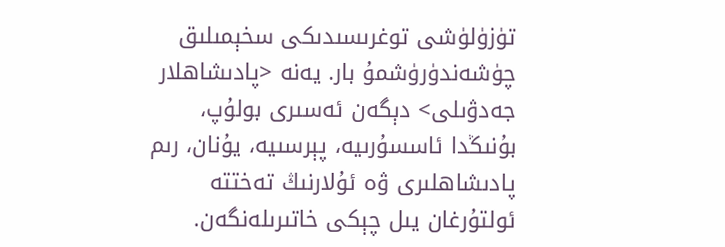تۈزۈلۈشى توغرىسىدىكى سخېمىلىق چۈشەندۈرۈشمۇ بار. يەنە <پادىشاھلار جەدۋىلى> دېگەن ئەسىرى بولۇپ، بۇنىڭدا ئاسسۇرىيە، پېرسىيە، يۇنان، رىم پادىشاھلىرى ۋە ئۇلارنىڭ تەختتە ئولتۇرغان يىل چېكى خاتىرىلەنگەن.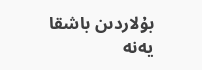بۇلاردىن باشقا يەنە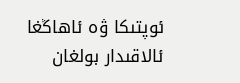ئوپتىكا ۋە ئاھاڭغا ئالاقىدار بولغان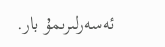ئەسەرلىرىمۇ بار.